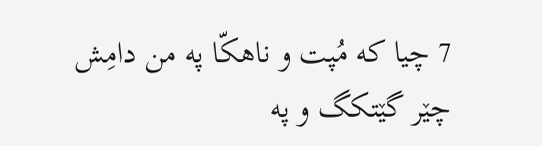7 چیا که مُپت و ناهکّا په من دامِش چێر گێتکگ و په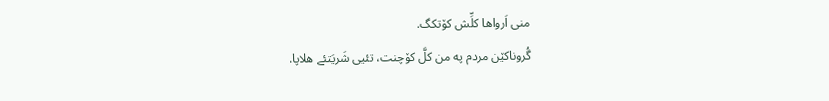منی اَرواها کلِّش کۆتکگ.
گُروناکێن مردم په من کلَّ کۆچنت، تئیی شَریَتئے هلاپا.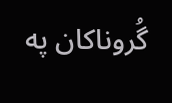گُروناکان په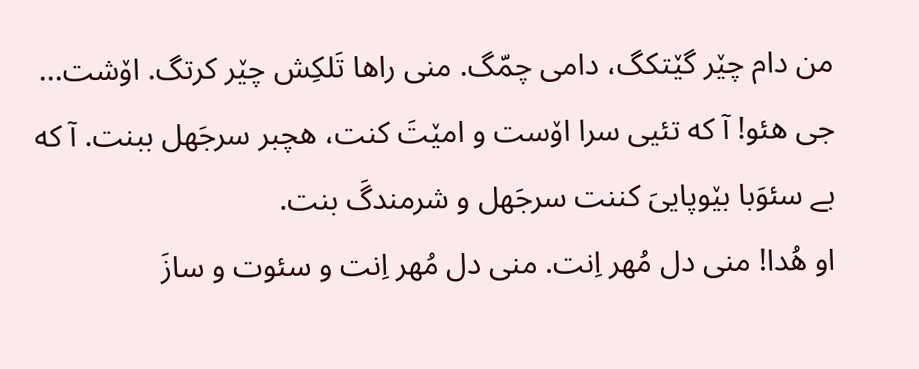من دام چێر گێتکگ، دامی چمّگ. منی راها تَلکِش چێر کرتگ. اۆشت...
جی هئو! آ که تئیی سرا اۆست و امێتَ کنت، هچبر سرجَهل ببنت. آ که بے سئوَبا بێوپاییَ کننت سرجَهل و شرمندگَ بنت.
او هُدا! منی دل مُهر اِنت. منی دل مُهر اِنت و سئوت و سازَ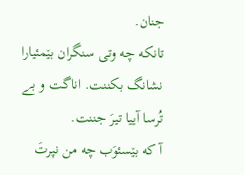جنان.
تانکه چه وتی سنگران بێمئیارا نشانگ بکننت. اناگت و بے تُرسا آییا تیرَ جننت.
آ که بێسئوَب چه من نپرتَ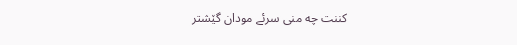کننت چه منی سرئے مودان گێشتر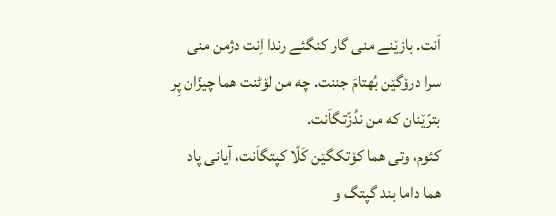اَنت. بازێنے منی گار کنگئے رندا اِنت دژمن منی سرا درۆگێن بُهتامَ جننت. چه من لۆٹنت هما چیزّان پِر بترّێنان که من ندُزّتگاَنت.
کئوم، وتی هما کۆتکگێن کَلّا کپتگاَنت، آیانی پاد هما داما بند گپتگ و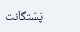پَسّتگاَنت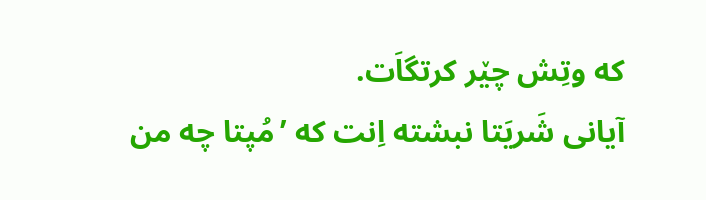که وتِش چێر کرتگاَت.
آیانی شَریَتا نبشته اِنت که ’مُپتا چه من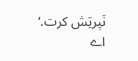نَپرتِش کرت.‘ اے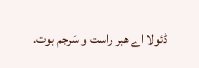ڈئولا اے هبر راست و سَرجم بوت.